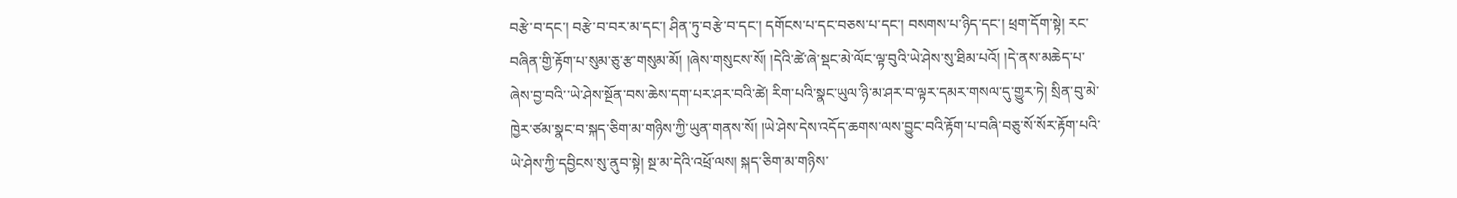བརྩེ་བ་དང་། བརྩེ་བ་བར་མ་དང་། ཤིན་ཏུ་བརྩེ་བ་དང་། དགོངས་པ་དང་བཅས་པ་དང་། བསགས་པ་ཉིད་དང་། ཕྲག་དོག་སྟེ། རང་བཞིན་གྱི་རྟོག་པ་སུམ་ཅུ་རྩ་གསུམ་མོ། །ཞེས་གསུངས་སོ། །དེའི་ཚེ་ཞེ་སྡང་མེ་ལོང་ལྟ་བུའི་ཡེ་ཤེས་སུ་ཐིམ་པའོ། །དེ་ནས་མཆེད་པ་ཞེས་བྱ་བའི་་ཡེ་ཤེས་སྔོན་བས་ཆེས་དག་པར་ཤར་བའི་ཚེ། རིག་པའི་སྣང་ཡུལ་ཉི་མ་ཤར་བ་ལྟར་དམར་གསལ་དུ་གྱུར་ཏེ། སྲིན་བུ་མེ་ཁྱེར་ཙམ་སྣང་བ་སྐད་ཅིག་མ་གཉིས་ཀྱི་ཡུན་གནས་སོ། །ཡེ་ཤེས་དེས་འདོད་ཆགས་ལས་བྱུང་བའི་རྟོག་པ་བཞི་བཅུ་སོ་སོར་རྟོག་པའི་ཡེ་ཤེས་ཀྱི་དབྱིངས་སུ་ནུབ་སྟེ། སྔ་མ་དེའི་འཕྲོ་ལས། སྐད་ཅིག་མ་གཉིས་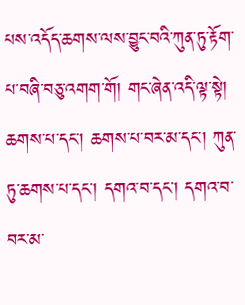པས་འདོད་ཆགས་ལས་བྱུང་བའི་ཀུན་ཏུ་རྟོག་པ་བཞི་བཅུ་འགག་གོ། གང་ཞེན་འདི་ལྟ་སྟེ། ཆགས་པ་དང་། ཆགས་པ་བར་མ་དང་། ཀུན་ཏུ་ཆགས་པ་དང་། དགའ་བ་དང་། དགའ་བ་བར་མ་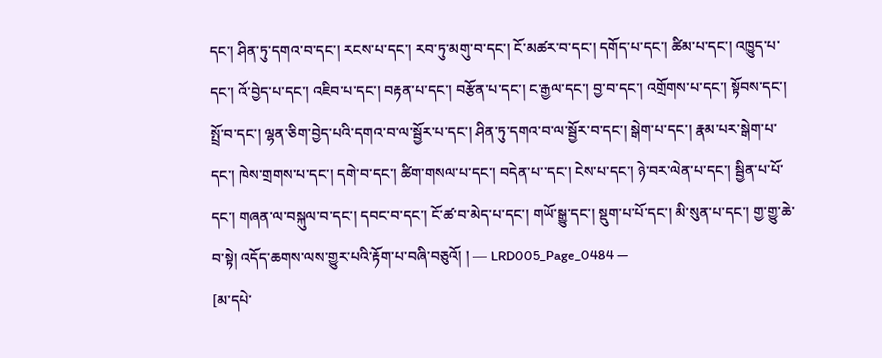དང་། ཤིན་ཏུ་དགའ་བ་དང་། རངས་པ་དང་། རབ་ཏུ་མགུ་བ་དང་། ངོ་མཚར་བ་དང་། དགོད་པ་དང་། ཚིམ་པ་དང་། འཁྱུད་པ་དང་། འོ་བྱེད་པ་དང་། འཇིབ་པ་དང་། བརྟན་པ་དང་། བརྩོན་པ་དང་། ང་རྒྱལ་དང་། བྱ་བ་དང་། འགྲོགས་པ་དང་། སྟོབས་དང་། སྤྲོ་བ་དང་། ལྷན་ཅིག་བྱེད་པའི་དགའ་བ་ལ་སྦྱོར་པ་དང་། ཤིན་ཏུ་དགའ་བ་ལ་སྦྱོར་བ་དང་། སྒེག་པ་དང་། རྣམ་པར་སྒེག་པ་དང་། ཁེས་གྲགས་པ་དང་། དགེ་བ་དང་། ཚིག་གསལ་པ་དང་། བདེན་པ་་དང་། ངེས་པ་དང་། ཉེ་བར་ལེན་པ་དང་། སྦྱིན་པ་པོ་དང་། གཞན་ལ་བསྐུལ་བ་དང་། དབང་བ་དང་། ངོ་ཚ་བ་མེད་པ་དང་། གཡོ་སྒྱུ་དང་། སྡུག་པ་པོ་དང་། མི་སུན་པ་དང་། གྱ་གྱུ་ཆེ་བ་སྟེ། འདོད་ཆགས་ལས་གྱུར་པའི་རྟོག་པ་བཞི་བཅུའོ། ། ― LRD005_Page_0484 ―
[མ་དཔེ་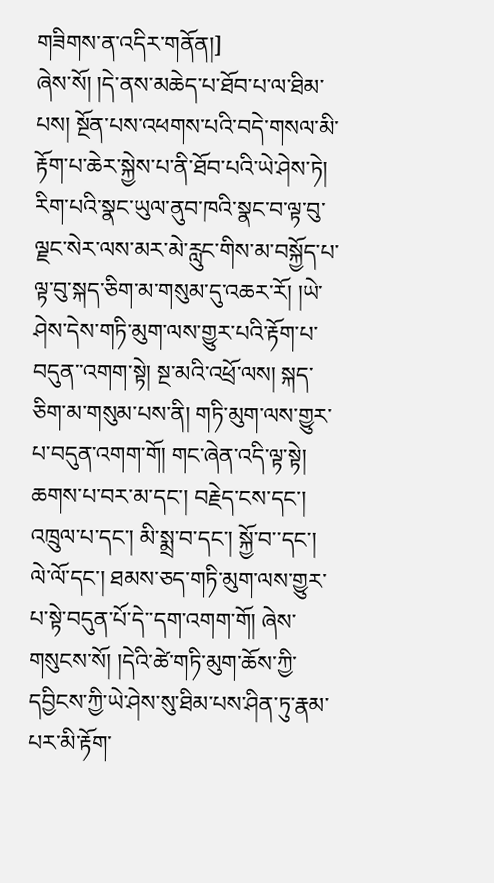གཟིགས་ན་འདིར་གནོན།]
ཞེས་སོ། །དེ་ནས་མཆེད་པ་ཐོབ་པ་ལ་ཐིམ་པས། སྔོན་པས་འཕགས་པའི་བདེ་གསལ་མི་རྟོག་པ་ཆེར་སྐྱེས་པ་ནི་ཐོབ་པའི་ཡེ་ཤེས་ཏེ། རིག་པའི་སྣང་ཡུལ་ནུབ་ཁའི་སྣང་བ་ལྟ་བུ་ལྗང་སེར་ལས་མར་མེ་རླུང་གིས་མ་བསྐྱོད་པ་ལྟ་བུ་སྐད་ཅིག་མ་གསུམ་དུ་འཆར་རོ། །ཡེ་ཤེས་དེས་གཏི་མུག་ལས་གྱུར་པའི་རྟོག་པ་བདུན་་འགག་སྟེ། སྔ་མའི་འཕྲོ་ལས། སྐད་ཅིག་མ་གསུམ་པས་ནི། གཏི་མུག་ལས་གྱུར་པ་བདུན་འགག་གོ། གང་ཞེན་འདི་ལྟ་སྟེ། ཆགས་པ་བར་མ་དང་། བརྗེད་ངས་དང་། འཁྲུལ་པ་དང་། མི་སྨྲ་བ་དང་། སྐྱོ་བ་་དང་། ལེ་ལོ་དང་། ཐམས་ཅད་གཏི་མུག་ལས་གྱུར་པ་སྟེ་བདུན་པོ་དེ་་དག་འགག་གོ། ཞེས་གསུངས་སོ། །དེའི་ཚེ་གཏི་མུག་ཆོས་ཀྱི་དབྱིངས་ཀྱི་ཡེ་ཤེས་སུ་ཐིམ་པས་ཤིན་ཏུ་རྣམ་པར་མི་རྟོག་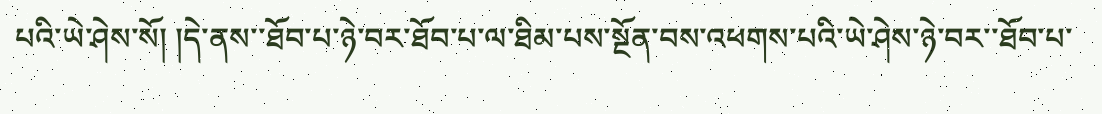པའི་ཡེ་ཤེས་སོ། །དེ་ནས་་ཐོབ་པ་ཉེ་བར་ཐོབ་པ་ལ་ཐིམ་པས་སྔོན་བས་འཕགས་པའི་ཡེ་ཤེས་ཉེ་བར་་ཐོབ་པ་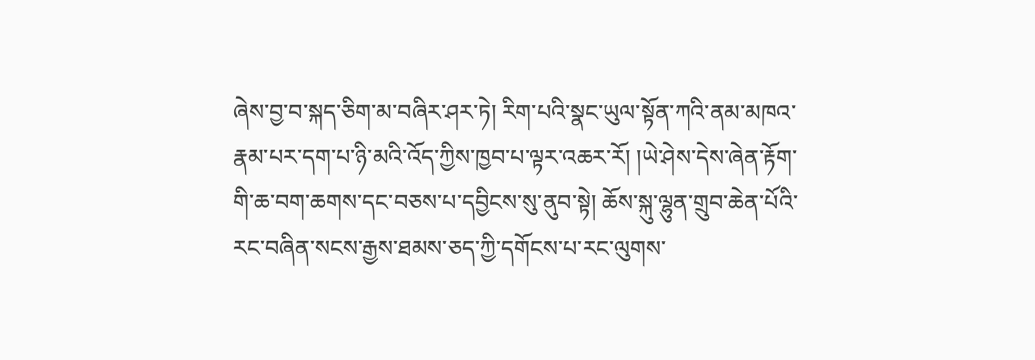ཞེས་བྱ་བ་སྐད་ཅིག་མ་བཞིར་ཤར་ཏེ། རིག་པའི་སྣང་ཡུལ་སྟོན་ཀའི་ནམ་མཁའ་རྣམ་པར་དག་པ་ཉི་མའི་འོད་ཀྱིས་ཁྱབ་པ་ལྟར་འཆར་རོ། །ཡེ་ཤེས་དེས་ཞེན་རྟོག་གི་ཆ་བག་ཆགས་དང་བཅས་པ་དབྱིངས་སུ་ནུབ་སྟེ། ཆོས་སྐུ་ལྷུན་གྲུབ་ཆེན་པོའི་རང་བཞིན་སངས་རྒྱས་ཐམས་ཅད་ཀྱི་དགོངས་པ་རང་ལུགས་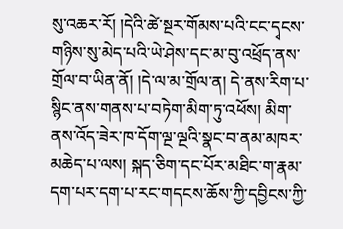སུ་འཆར་རོ། །དེའི་ཚེ་སྔར་གོམས་པའི་ངང་དྭངས་གཉིས་སུ་མེད་པའི་ཡེ་ཤེས་དང་མ་བུ་འཕྲོད་ནས་གྲོལ་བ་ཡིན་ནོ། །དེ་ལ་མ་གྲོལ་ན། དེ་ནས་རིག་པ་སྙིང་ནས་གནས་པ་བཏེག་མིག་ཏུ་འཕོས། མིག་ནས་འོད་ཟེར་ཁ་དོག་ལྔ་ལྔའི་སྣང་བ་ནམ་མཁར་མཆེད་པ་ལས། སྐད་ཅིག་དང་པོར་མཐིང་ག་རྣམ་དག་པར་དག་པ་རང་གདངས་ཆོས་ཀྱི་དབྱིངས་ཀྱི་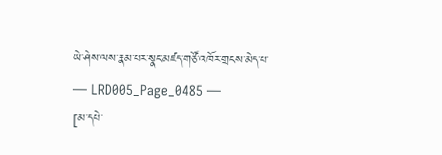ཡེ་ཤེས་ལས་རྣམ་པར་སྣང་མཛད་གཙོ་འཁོར་གྲངས་མེད་པ་ ― LRD005_Page_0485 ―
[མ་དཔེ་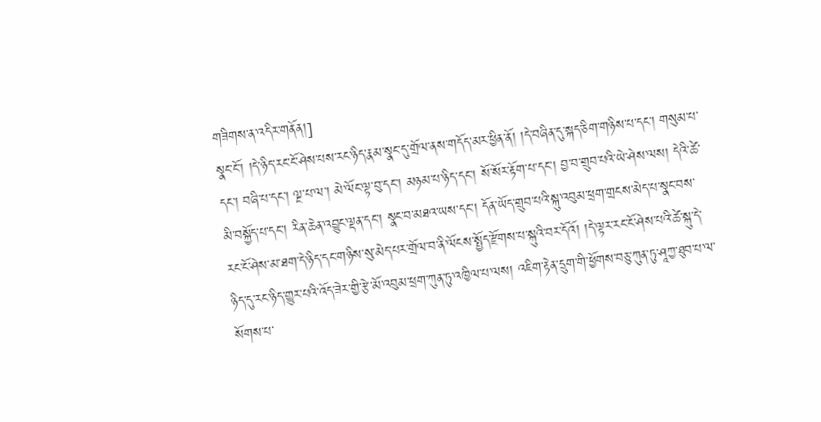གཟིགས་ན་འདིར་གནོན།]
སྣང་ངོ་། །དེ་ཉིད་རང་ངོ་ཤེས་པས་རང་ཉིད་རྣམ་སྣང་དུ་གྲོལ་ནས་གདོད་མར་ཕྱིན་ནོ། །དེ་བཞིན་དུ་སྐད་ཅིག་གཉིས་པ་དང་། གསུམ་པ་དང་། བཞི་པ་དང་། ལྔ་པ་ལ་། མེ་ལོང་ལྟ་བུ་དང་། མཉམ་པ་ཉིད་དང་། སོ་སོར་རྟོག་པ་དང་། བྱ་བ་གྲུབ་པའི་ཡེ་ཤེས་ལས། དེའི་ཚེ་མི་བསྐྱོད་པ་དང་། རིན་ཆེན་འབྱུང་ལྡན་དང་། སྣང་བ་མཐའ་ཡས་དང་། དོན་ཡོད་གྲུབ་པའི་སྐུ་འབུམ་ཕྲག་གྲངས་མེད་པ་སྣང་བས་རང་ངོ་ཤེས་མ་ཐག་དེ་ཉིད་དང་གཉིས་སུ་མེད་པར་གྲོལ་བ་ནི་ལོངས་སྤྱོད་རྫོགས་པ་སྐུའི་བར་དོའོ། །དེ་ལྟར་རང་ངོ་ཤེས་པའི་ཚེ་སྐུ་དེ་ཉིད་དུ་རང་ཉིད་གྱུར་པའི་འོད་ཟེར་གྱི་རྩེ་མོ་འབུམ་ཕྲག་ཀུན་ཏུ་འཁྱིལ་པ་ལས། འཇིག་རྟེན་དྲུག་གི་ཕྱོགས་བཅུ་ཀུན་ཏུ་ཤཱཀྱ་ཐུབ་པ་ལ་སོགས་པ་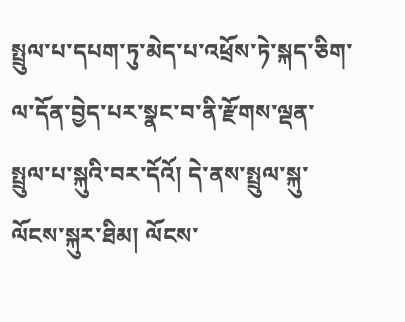སྤྲུལ་པ་དཔག་ཏུ་མེད་པ་འཕྲོས་ཏེ་སྐད་ཅིག་ལ་དོན་བྱེད་པར་སྣང་བ་ནི་རྫོགས་ལྡན་སྤྲུལ་པ་སྐུའི་བར་དོའོ། དེ་ནས་སྤྲུལ་སྐུ་ལོངས་སྐུར་ཐིམ། ལོངས་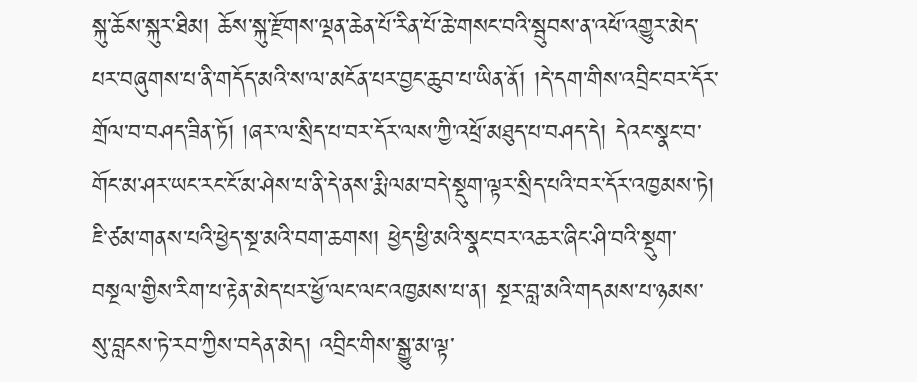སྐུ་ཆོས་སྐུར་ཐིམ། ཆོས་སྐུ་རྫོགས་ལྡན་ཆེན་པོ་རིན་པོ་ཆེ་གསང་བའི་སྦུབས་ན་འཕོ་འགྱུར་མེད་པར་བཞུགས་པ་ནི་གདོད་མའི་ས་ལ་མངོན་པར་བྱང་ཆུབ་པ་ཡིན་ནོ། །དེ་དག་གིས་འབྲིང་བར་དོར་གྲོལ་བ་བཤད་ཟིན་ཏོ། །ཞར་ལ་སྲིད་པ་བར་དོར་ལས་ཀྱི་འཕྲོ་མཐུད་པ་བཤད་དེ། དེའང་སྣང་བ་གོང་མ་ཤར་ཡང་རང་ངོ་མ་ཤེས་པ་ནི་དེ་ནས་རྨི་ལམ་བདེ་སྡུག་ལྟར་སྲིད་པའི་བར་དོར་འཁྱམས་ཏེ། ཇི་ཙམ་གནས་པའི་ཕྱེད་སྔ་མའི་བག་ཆགས། ཕྱེད་ཕྱི་མའི་སྣང་བར་འཆར་ཞིང་ཤི་བའི་སྡུག་བསྔལ་གྱིས་རིག་པ་རྟེན་མེད་པར་ཕྱོ་ལང་ལང་འཁྱམས་པ་ན། སྔར་བླ་མའི་གདམས་པ་ཉམས་སུ་བླངས་ཏེ་རབ་ཀྱིས་བདེན་མེད། འབྲིང་གིས་སྒྱུ་མ་ལྟ་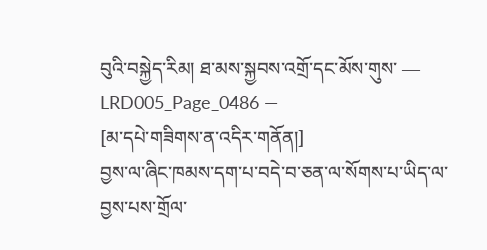བུའི་བསྐྱེད་རིམ། ཐ་མས་སྐྱབས་འགྲོ་དང་མོས་གུས་ ― LRD005_Page_0486 ―
[མ་དཔེ་གཟིགས་ན་འདིར་གནོན།]
བྱས་ལ་ཞིང་ཁམས་དག་པ་བདེ་བ་ཅན་ལ་སོགས་པ་ཡིད་ལ་བྱས་པས་གྲོལ་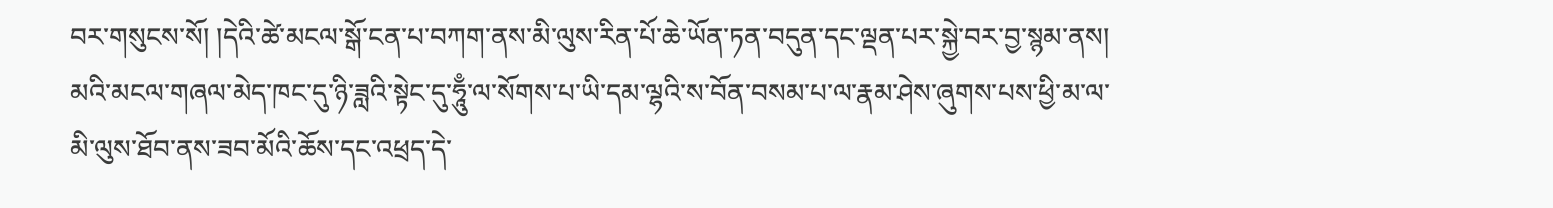བར་གསུངས་སོ། །དེའི་ཚེ་མངལ་སྒོ་ངན་པ་བཀག་ནས་མི་ལུས་རིན་པོ་ཆེ་ཡོན་ཏན་བདུན་དང་ལྡན་པར་སྐྱེ་བར་བྱ་སྙམ་ནས། མའི་མངལ་གཞལ་མེད་ཁང་དུ་ཉི་ཟླའི་སྟེང་དུ་ཧཱུྃ་ལ་སོགས་པ་ཡི་དམ་ལྷའི་ས་བོན་བསམ་པ་ལ་རྣམ་ཤེས་ཞུགས་པས་ཕྱི་མ་ལ་མི་ལུས་ཐོབ་ནས་ཟབ་མོའི་ཆོས་དང་འཕྲད་དེ་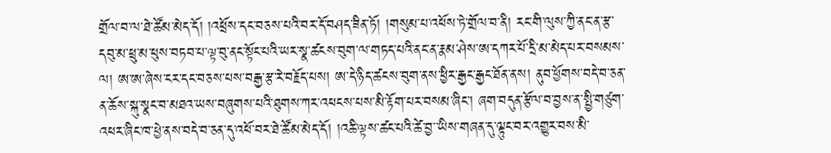གྲོལ་བ་ལ་ཐེ་ཚོམ་མེད་དོ། །འཕྲོས་དང་བཅས་པའི་བར་དོ་བཤད་ཟིན་ཏོ། །གསུམ་པ་འཕོས་ཏེ་གྲོལ་བ་ནི། རང་གི་ལུས་ཀྱི་ནང་ན་རྩ་དབུ་མ་ཕྲུ་མ་ཕུས་བཏབ་པ་ལྟ་བུ་ནང་སྟོང་པའི་ཡར་སྣ་ཚངས་བུག་ལ་གཏད་པའི་ནང་ན་རྣམ་ཤེས་ཨ་དཀར་པོ་དྲི་མ་མེད་པར་བསམས་ལ། ཨ་ཨ་ཞེས་ངར་དང་བཅས་པས་བརྒྱ་རྩ་རེ་བརྗོད་པས། ཨ་དེ་ཉིད་ཚངས་བུག་ནས་ཕྱིར་རྒྱང་རྒྱང་ཐོན་ནས། ནུབ་ཕྱོགས་བདེ་བ་ཅན་ན་ཆོས་སྐུ་སྣང་བ་མཐའ་ཡས་བཞུགས་པའི་ཐུགས་ཀར་འཕངས་པས་མི་རྟོག་པར་བསམ་ཞིང་། ཞག་བདུན་རྩོལ་བ་བྱས་ན་སྤྱི་གཙུག་འཕར་ཞིང་ཁ་ཕྱེ་ནས་བདེ་བ་ཅན་དུ་འཕོ་བར་ཐེ་ཚོམ་མེད་དོ། །འཆི་ལྟས་ཚང་པའི་ཚེ་བྱ་་ཡིས་གཞན་དུ་ལྟུང་བར་འགྱུར་བས་མི་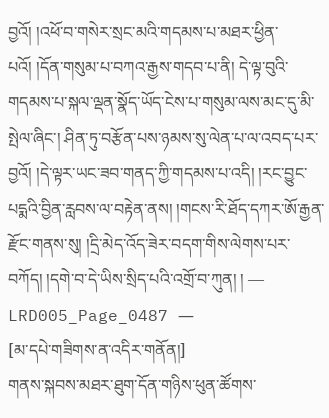བྱའོ། །འཕོ་བ་གསེར་སྲང་མའི་གདམས་པ་མཐར་ཕྱིན་པའོ། །དོན་གསུམ་པ་བཀའ་རྒྱས་གདབ་པ་ནི། དེ་ལྟ་བུའི་གདམས་པ་སྐལ་ལྡན་སྣོད་ཡོད་ངེས་པ་གསུམ་ལས་མང་དུ་མི་སྤེལ་ཞིང་། ཤིན་ཏུ་བརྩོན་པས་ཉམས་སུ་ལེན་པ་ལ་འབད་པར་བྱའོ། །དེ་ལྟར་ཡང་ཟབ་གནད་ཀྱི་གདམས་པ་འདི། །རང་བྱུང་པདྨའི་བྱིན་རླབས་ལ་བརྟེན་ནས། །གངས་རི་ཐོད་དཀར་ཨོ་རྒྱན་རྫོང་གནས་སུ། །དྲི་མེད་འོད་ཟེར་བདག་གིས་ལེགས་པར་བཀོད། །དགེ་བ་དེ་ཡིས་སྲིད་པའི་འགྲོ་བ་ཀུན། ། ― LRD005_Page_0487 ―
[མ་དཔེ་གཟིགས་ན་འདིར་གནོན།]
གནས་སྐབས་མཐར་ཐུག་དོན་གཉིས་ཕུན་ཚོགས་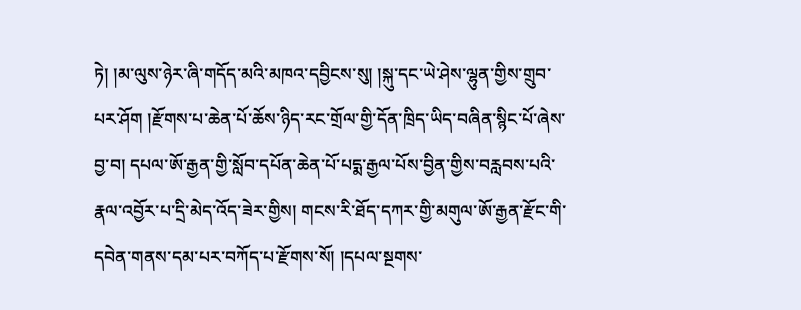ཏེ། །མ་ལུས་ཉེར་ཞི་གདོད་མའི་མཁའ་དབྱིངས་སུ། །སྐུ་དང་ཡེ་ཤེས་ལྷུན་གྱིས་གྲུབ་པར་ཤོག །རྫོགས་པ་ཆེན་པོ་ཆོས་ཉིད་རང་གྲོལ་གྱི་དོན་ཁྲིད་ཡིད་བཞིན་སྙིང་པོ་ཞེས་བྱ་བ། དཔལ་ཨོ་རྒྱན་གྱི་སློབ་དཔོན་ཆེན་པོ་པདྨ་རྒྱལ་པོས་བྱིན་གྱིས་བརླབས་པའི་རྣལ་འབྱོར་པ་དྲི་མེད་འོད་ཟེར་གྱིས། གངས་རི་ཐོད་དཀར་གྱི་མགུལ་ཨོ་རྒྱན་རྫོང་གི་དབེན་གནས་དམ་པར་བཀོད་པ་རྫོགས་སོ། །དཔལ་སྔགས་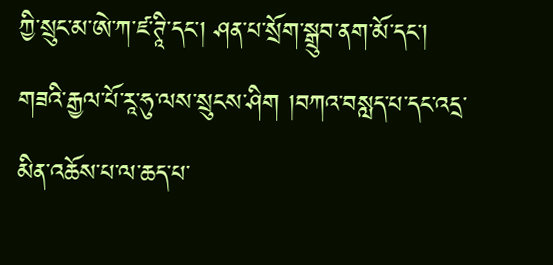ཀྱི་སྲུང་མ་ཨེ་ཀ་ཛ་ཊཱི་དང་། ཤན་པ་སྲོག་སྒྲུབ་ནག་མོ་དང་། གཟའི་རྒྱལ་པོ་རཱ་ཧུ་ལས་སྲུངས་ཤིག །བཀའ་བསླད་པ་དང་འདྲ་མིན་འཆོས་པ་ལ་ཆད་པ་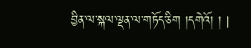བྱིན་ལ་སྐལ་ལྡན་ལ་གཏོད་ཅིག །དགེའོ། ། |